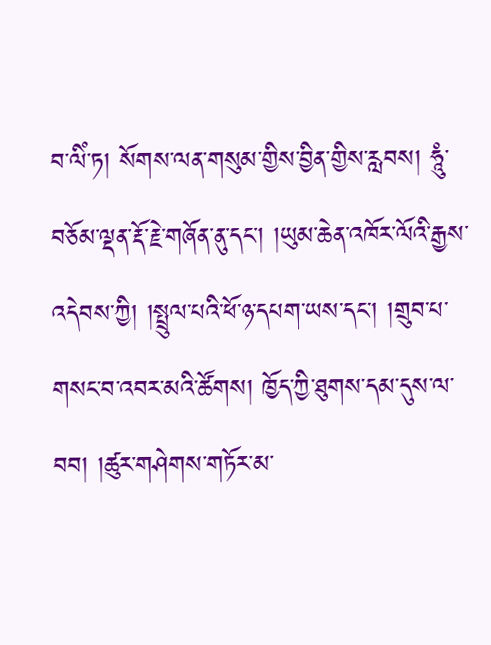བ་ལིཾ་ཏ། སོགས་ལན་གསུམ་གྱིས་བྱིན་གྱིས་རླབས། ཧཱུཾ་བཅོམ་ལྡན་རྡོ་རྗེ་གཞོན་ནུ་དང་། །ཡུམ་ཆེན་འཁོར་ལོའི་རྒྱས་འདེབས་ཀྱི། །སྤྲུལ་པའི་ཕོ་ཉ་དཔག་ཡས་དང་། །གྲུབ་པ་གསང་བ་འབར་མའི་ཚོགས། ཁྱོད་ཀྱི་ཐུགས་དམ་དུས་ལ་བབ། །ཚུར་གཤེགས་གཏོར་མ་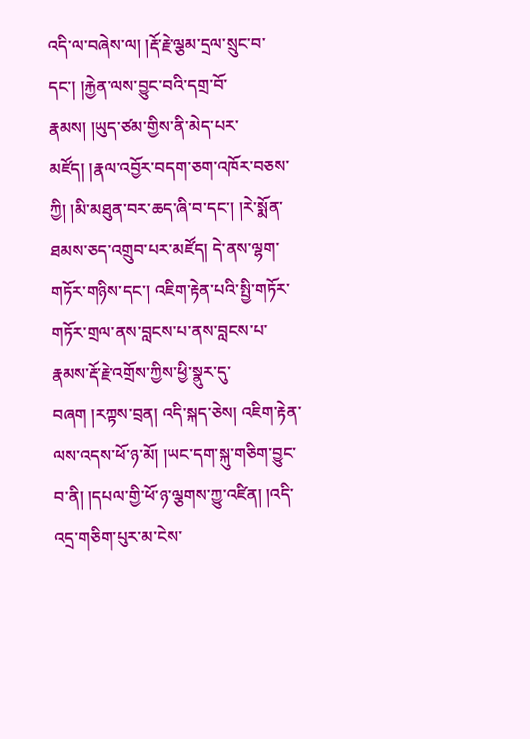འདི་ལ་བཞེས་ལ། །རྡོ་རྗེ་ལྕམ་དྲལ་སྲུང་བ་དང་། །རྐྱེན་ལས་བྱུང་བའི་དགྲ་བོ་རྣམས། །ཡུད་ཙམ་གྱིས་ནི་མེད་པར་མཛོད། །རྣལ་འབྱོར་བདག་ཅག་འཁོར་བཅས་ཀྱི། །མི་མཐུན་བར་ཆད་ཞི་བ་དང་། །རེ་སྨོན་ཐམས་ཅད་འགྲུབ་པར་མཛོད། དེ་ནས་ལྷག་གཏོར་གཉིས་དང་། འཇིག་རྟེན་པའི་སྤྱི་གཏོར་གཏོར་གྲལ་ནས་བླངས་པ་ནས་བླངས་པ་རྣམས་རྡོ་རྗེ་འགྲོས་ཀྱིས་ཕྱི་སྣུར་དུ་བཞག །རཀྟས་བྲན། འདི་སྐད་ཅེས། འཇིག་རྟེན་ལས་འདས་ཕོ་ཉ་མོ། །ཡང་དག་སྐུ་གཅིག་བྱུང་བ་ནི། །དཔལ་གྱི་ཕོ་ཉ་ལྕགས་ཀྱུ་འཛིན། །འདི་འདྲ་གཅིག་པུར་མ་ངེས་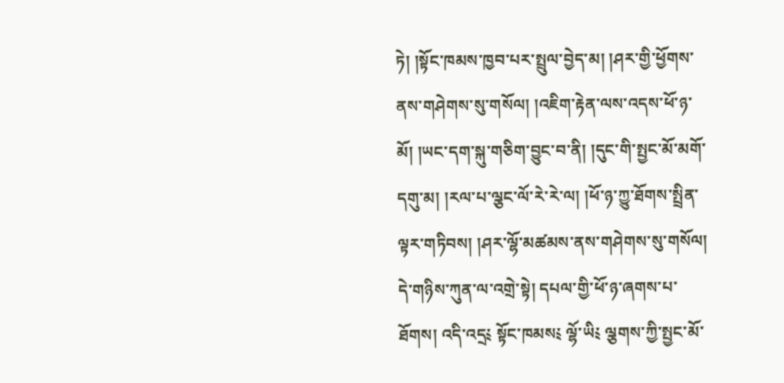ཏེ། །སྟོང་ཁམས་ཁྱབ་པར་སྤྲུལ་བྱེད་མ། །ཤར་གྱི་ཕྱོགས་ནས་གཤེགས་སུ་གསོལ། །འཇིག་རྟེན་ལས་འདས་ཕོ་ཉ་མོ། །ཡང་དག་སྐུ་གཅིག་བྱུང་བ་ནི། །དུང་གི་སྤྱང་མོ་མགོ་དགུ་མ། །རལ་པ་ལྕང་ལོ་རེ་རེ་ལ། །ཕོ་ཉ་ཀྱུ་ཐོགས་སྤྲིན་ལྟར་གཏིབས། །ཤར་ལྷོ་མཚམས་ནས་གཤེགས་སུ་གསོལ། དེ་གཉིས་ཀུན་ལ་འགྲེ་སྟེ། དཔལ་གྱི་ཕོ་ཉ་ཞགས་པ་ཐོགས། འདི་འདྲ༴ སྟོང་ཁམས༴ ལྷོ་ཡི༴ ལྕགས་ཀྱི་སྤྱང་མོ་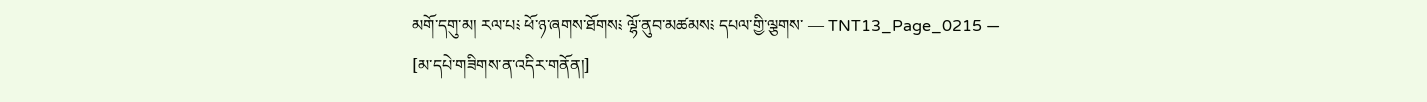མགོ་དགུ་མ། རལ་པ༴ ཕོ་ཉ་ཞགས་ཐོགས༴ ལྷོ་ནུབ་མཚམས༴ དཔལ་གྱི་ལྕགས་ ― TNT13_Page_0215 ―
[མ་དཔེ་གཟིགས་ན་འདིར་གནོན།]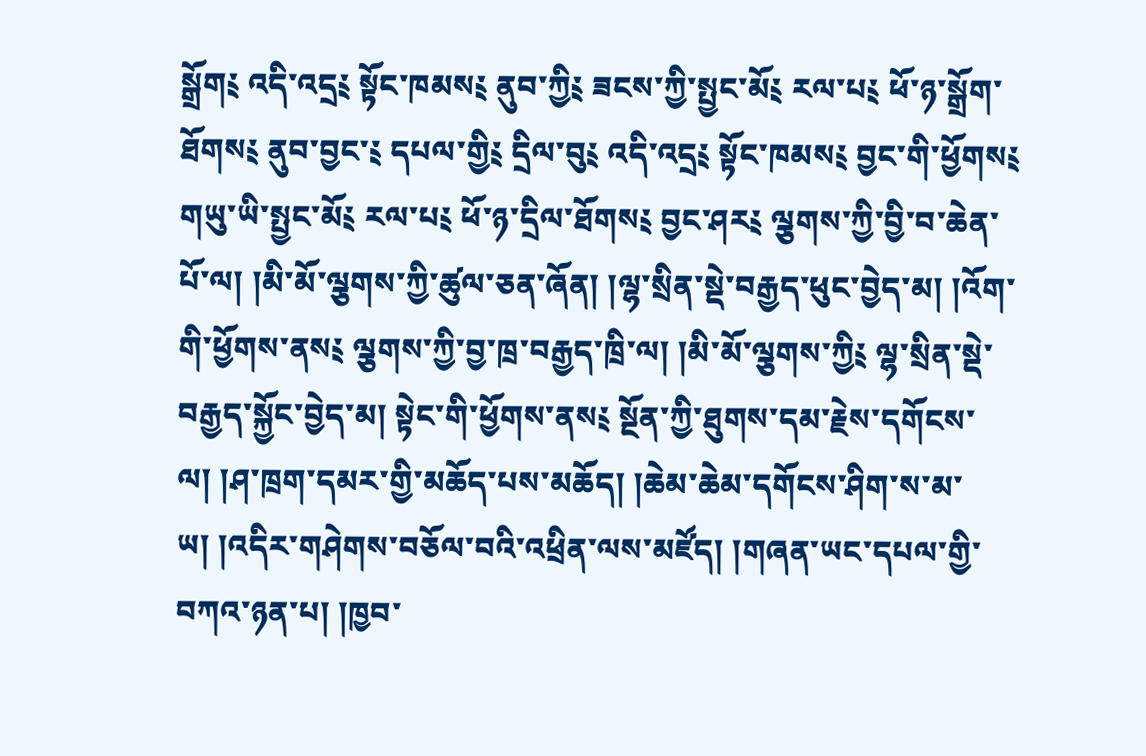སྒྲོག༴ འདི་འདྲ༴ སྟོང་ཁམས༴ ནུབ་ཀྱི༴ ཟངས་ཀྱི་སྤྱང་མོ༴ རལ་པ༴ ཕོ་ཉ་སྒྲོག་ཐོགས༴ ནུབ་བྱང་༴ དཔལ་གྱི༴ དྲིལ་བུ༴ འདི་འདྲ༴ སྟོང་ཁམས༴ བྱང་གི་ཕྱོགས༴ གཡུ་ཡི་སྤྱང་མོ༴ རལ་པ༴ ཕོ་ཉ་དྲིལ་ཐོགས༴ བྱང་ཤར༴ ལྕགས་ཀྱི་བྱི་བ་ཆེན་པོ་ལ། །མི་མོ་ལྕགས་ཀྱི་ཚུལ་ཅན་ཞོན། །ལྷ་སྲིན་སྡེ་བརྒྱད་ཕུང་བྱེད་མ། །འོག་གི་ཕྱོགས་ནས༴ ལྕགས་ཀྱི་བྱ་ཁྲ་བརྒྱད་ཁྲི་ལ། །མི་མོ་ལྕགས་ཀྱི༴ ལྷ་སྲིན་སྡེ་བརྒྱད་སྐྱོང་བྱེད་མ། སྟེང་གི་ཕྱོགས་ནས༴ སྔོན་ཀྱི་ཐུགས་དམ་རྗེས་དགོངས་ལ། །ཤ་ཁྲག་དམར་གྱི་མཆོད་པས་མཆོད། །ཆེམ་ཆེམ་དགོངས་ཤིག་ས་མ་ཡ། །འདིར་གཤེགས་བཅོལ་བའི་འཕྲིན་ལས་མཛོད། །གཞན་ཡང་དཔལ་གྱི་བཀའ་ཉན་པ། །ཁྱབ་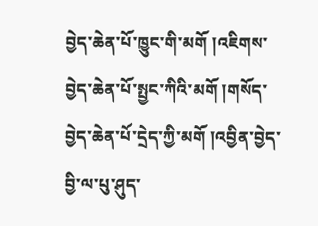བྱེད་ཆེན་པོ་ཁྱུང་གི་མགོ །འཇིགས་བྱེད་ཆེན་པོ་སྤྱང་ཀིའི་མགོ །གསོད་བྱེད་ཆེན་པོ་དྲེད་ཀྱི་མགོ །འབྱིན་བྱེད་བྱི་ལ་པུ་ཤུད་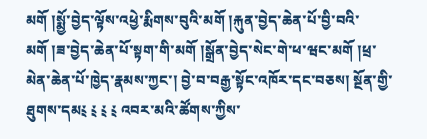མགོ །སྨྱོ་བྱེད་ལྟོས་འཕྱེ་རྨིགས་བུའི་མགོ །རྐུན་བྱེད་ཆེན་པོ་བྱི་བའི་མགོ །ཟ་བྱེད་ཆེན་པོ་སྟག་གི་མགོ །སྒྲོན་བྱེད་སེང་གེ་ཕ་ཝང་མགོ །ཕྲ་མེན་ཆེན་པོ་ཁྱེད་རྣམས་ཀྱང་། བྱེ་བ་བརྒྱ་སྟོང་འཁོར་དང་བཅས། སྔོན་གྱི་ཐུགས་དམ༴ ༴ ༴ ༴ འབར་མའི་ཚོགས་ཀྱིས་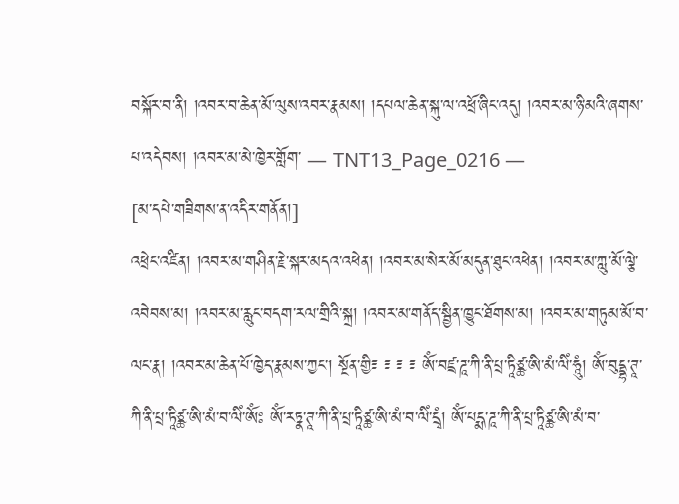བསྐོར་བ་ནི། །འབར་བ་ཆེན་མོ་ལུས་འབར་རྣམས། །དཔལ་ཆེན་སྐུ་ལ་འཕྲོ་ཞིང་འདུ། །འབར་མ་ཉི་མའི་ཞགས་པ་འདེབས། །འབར་མ་མེ་ཁྱེར་གློག་ ― TNT13_Page_0216 ―
[མ་དཔེ་གཟིགས་ན་འདིར་གནོན།]
འཕྲེང་འཛིན། །འབར་མ་གཤིན་རྗེ་སྐར་མདའ་འཕེན། །འབར་མ་སེར་མོ་མདུན་ཐུང་འཕེན། །འབར་མ་ཀླུ་མོ་ལྕེ་འབེབས་མ། །འབར་མ་རླུང་བདག་རལ་གྲིའི་སྐྲ། །འབར་མ་གནོད་སྦྱིན་ཁྱུང་ཐོགས་མ། །འབར་མ་གཏུམ་མོ་བ་ལང་རྣ། །འབར་མ་ཆེན་པོ་ཁྱེད་རྣམས་ཀྱང་། སྔོན་གྱི༴ ༴ ༴ ༴ ཨོཾ་བཛྲ་ཌཱ་ཀི་ནི་པྲ་ཏཱིཙྪ་ཨི་མཾ་ལིཾ་ཧཱུཾ། ཨོཾ་བུདྡྷ་ཊཱ་ཀི་ནི་པྲ་ཏཱིཙྪ་ཨི་མཾ་བ་ལིཾ་ཨོཾཿ ཨོཾ་རཏྣ་ཊཱ་ཀི་ནི་པྲ་ཏཱིཙྪ་ཨི་མཾ་བ་ལིཾ་དྲྭཾ། ཨོཾ་པདྨ་ཌཱ་ཀི་ནི་པྲ་ཏཱིཙྪ་ཨི་མཾ་བ་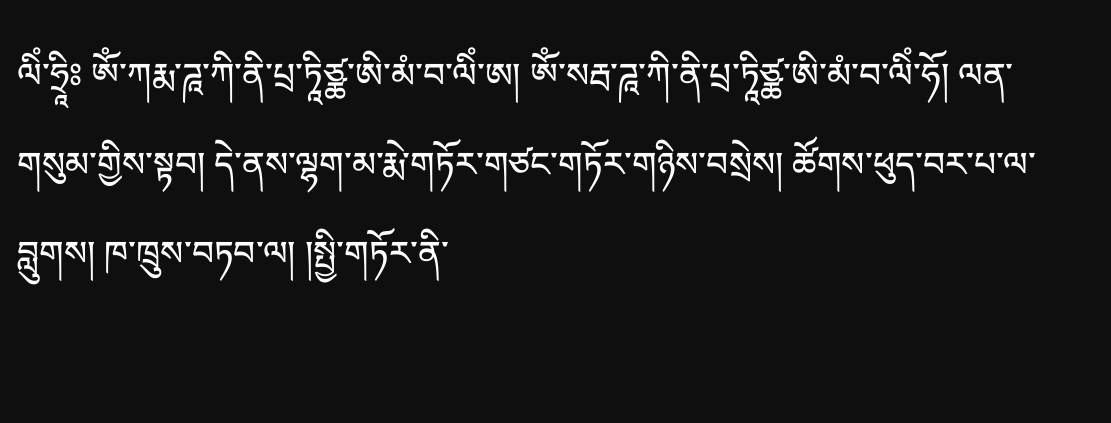ལིཾ་ཧྲཱིཿ ཨོཾ་ཀརྨ་ཌཱ་ཀི་ནི་པྲ་ཏཱིཙྪ་ཨི་མཾ་བ་ལིཾ་ཨ། ཨོཾ་སརྦ་ཌཱ་ཀི་ནི་པྲ་ཏཱིཙྪ་ཨི་མཾ་བ་ལིཾ་ཧོ། ལན་གསུམ་གྱིས་སྟབ། དེ་ནས་ལྷག་མ་རྨེ་གཏོར་གཙང་གཏོར་གཉིས་བསྲེས། ཚོགས་ཕུད་བར་པ་ལ་བླུགས། ཁ་ཁྲུས་བཏབ་ལ། །སྤྱི་གཏོར་ནི་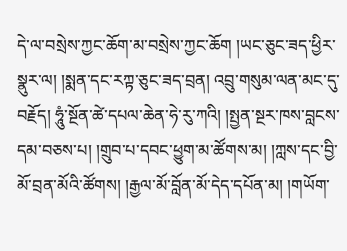དེ་ལ་བསྲེས་ཀྱང་ཆོག་མ་བསྲེས་ཀྱང་ཆོག །ཡང་ཅུང་ཟད་ཕྱིར་སྣུར་ལ། །སྨན་དང་རཀྟ་ཅུང་ཟད་བྲན། འབྲུ་གསུམ་ལན་མང་དུ་བརྗོད། ཧཱུཾ་སྔོན་ཚེ་དཔལ་ཆེན་ཧེ་རུ་ཀའི། །སྤྱན་སྔར་ཁས་བླངས་དམ་བཅས་པ། །གྲུབ་པ་དབང་ཕྱུག་མ་ཚོགས་མ། །ཀླས་དང་བྱི་མོ་བྲན་མོའི་ཚོགས། །རྒྱལ་མོ་བློན་མོ་དེད་དཔོན་མ། །གཡོག་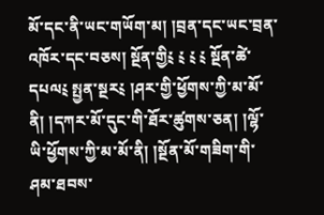མོ་དང་ནི་ཡང་གཡོག་མ། །བྲན་དང་ཡང་བྲན་འཁོར་དང་བཅས། སྔོན་གྱི༴ ༴ ༴ ༴ སྔོན་ཚེ་དཔལ༴ སྤྱན་སྔར༴ །ཤར་གྱི་ཕྱོགས་ཀྱི་མ་མོ་ནི། །དཀར་མོ་དུང་གི་ཐོར་ཚུགས་ཅན། །ལྷོ་ཡི་ཕྱོགས་ཀྱི་མ་མོ་ནི། །སྔོན་མོ་གཟིག་གི་ཤམ་ཐབས་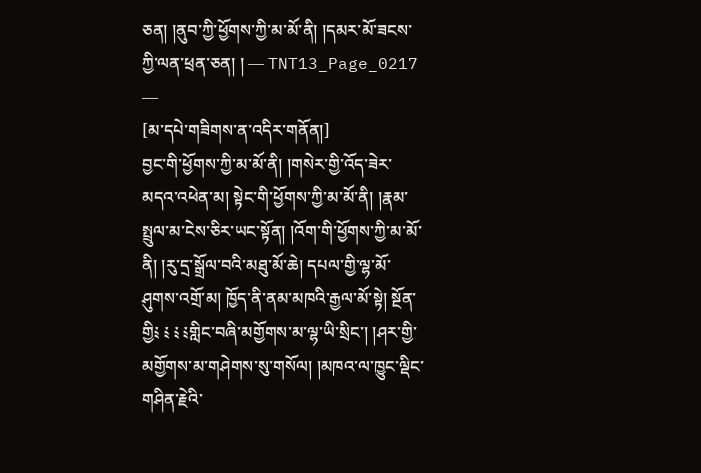ཅན། །ནུབ་ཀྱི་ཕྱོགས་ཀྱི་མ་མོ་ནི། །དམར་མོ་ཟངས་ཀྱི་ལན་ཕྲན་ཅན། ། ― TNT13_Page_0217 ―
[མ་དཔེ་གཟིགས་ན་འདིར་གནོན།]
བྱང་གི་ཕྱོགས་ཀྱི་མ་མོ་ནི། །གསེར་གྱི་འོད་ཟེར་མདའ་འཕེན་མ། སྟེང་གི་ཕྱོགས་ཀྱི་མ་མོ་ནི། །རྣམ་སྤྲུལ་མ་ངེས་ཅིར་ཡང་སྟོན། །འོག་གི་ཕྱོགས་ཀྱི་མ་མོ་ནི། །རུ་དྲ་སྒྲོལ་བའི་མཐུ་མོ་ཆེ། དཔལ་གྱི་ལྷ་མོ་ཤུགས་འགྲོ་མ། ཁྱོད་ནི་ནམ་མཁའི་རྒྱལ་མོ་སྟེ། སྔོན་གྱི༴ ༴ ༴ ༴གླིང་བཞི་མགྱོགས་མ་ལྷ་ཡི་སྲིང་། །ཤར་གྱི་མགྱོགས་མ་གཤེགས་སུ་གསོལ། །མཁའ་ལ་ཁྱུང་ལྡིང་གཤིན་རྗེའི་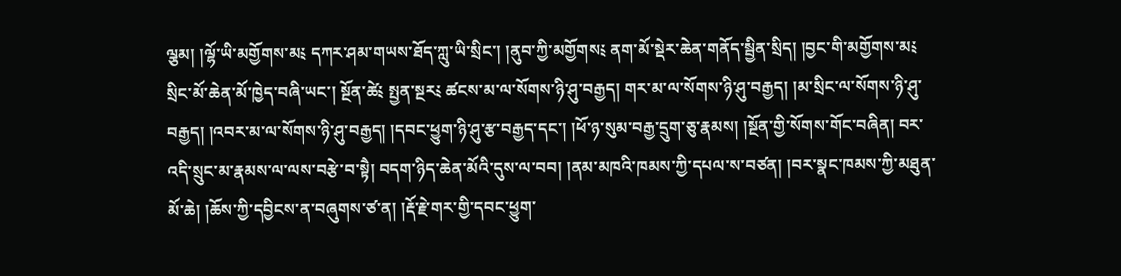ལྕམ། །ལྷོ་ཡི་མགྱོགས་མ༴ དཀར་ཤམ་གཡས་ཐོད་ཀླུ་ཡི་སྲིང་། །ནུབ་ཀྱི་མགྱོགས༴ ནག་མོ་སྡེར་ཆེན་གནོད་སྦྱིན་སྲིད། །བྱང་གི་མགྱོགས་མ༴ སྲིང་མོ་ཆེན་མོ་ཁྱེད་བཞི་ཡང་། སྔོན་ཚེ༴ སྤྱན་སྔར༴ ཚངས་མ་ལ་སོགས་ཉི་ཤུ་བརྒྱད། གར་མ་ལ་སོགས་ཉི་ཤུ་བརྒྱད། །མ་སྲིང་ལ་སོགས་ཉི་ཤུ་བརྒྱད། །འབར་མ་ལ་སོགས་ཉི་ཤུ་བརྒྱད། །དབང་ཕྱུག་ཉི་ཤུ་རྩ་བརྒྱད་དང་། །ཕོ་ཉ་སུམ་བརྒྱ་དྲུག་ཅུ་རྣམས། །སྔོན་གྱི་སོགས་གོང་བཞིན། བར་འདི་སྲུང་མ་རྣམས་ལ་ལས་བརྩེ་བ་སྟཻ། བདག་ཉིད་ཆེན་མོའི་དུས་ལ་བབ། །ནམ་མཁའི་ཁམས་ཀྱི་དཔལ་ས་བཙན། །བར་སྣང་ཁམས་ཀྱི་མཐུན་མོ་ཆེ། །ཆོས་ཀྱི་དབྱིངས་ན་བཞུགས་ཙ་ན། །རྡོ་རྗེ་གར་གྱི་དབང་ཕྱུག་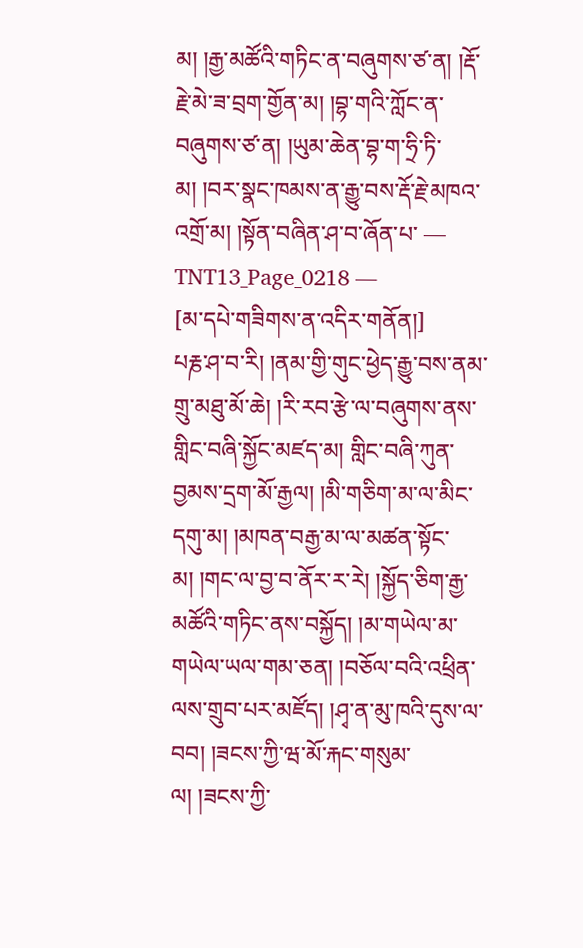མ། །རྒྱ་མཚོའི་གཏིང་ན་བཞུགས་ཙ་ན། །རྡོ་རྗེ་མེ་ཟ་བྲག་གྱོན་མ། །བྷ་གའི་ཀློང་ན་བཞུགས་ཙ་ན། །ཡུམ་ཆེན་བྷ་ག་ཧྲི་ཏི་མ། །བར་སྣང་ཁམས་ན་རྒྱུ་བས་རྡོ་རྗེ་མཁའ་འགྲོ་མ། །སྟོན་བཞིན་ཤ་བ་ཞོན་པ་ ― TNT13_Page_0218 ―
[མ་དཔེ་གཟིགས་ན་འདིར་གནོན།]
པརྞ་ཤ་བ་རི། །ནམ་གྱི་གུང་ཕྱེད་རྒྱུ་བས་ནམ་གྲུ་མཐུ་མོ་ཆེ། །རི་རབ་རྩེ་ལ་བཞུགས་ནས་གླིང་བཞི་སྐྱོང་མཛད་མ། གླིང་བཞི་ཀུན་བྱམས་དྲག་མོ་རྒྱལ། །མི་གཅིག་མ་ལ་མིང་དགུ་མ། །མཁན་བརྒྱ་མ་ལ་མཚན་སྟོང་མ། །གང་ལ་བྱ་བ་ནོར་ར་རེ། །སྐྱོད་ཅིག་རྒྱ་མཚོའི་གཏིང་ནས་བསྐྱོད། །མ་གཡེལ་མ་གཡེལ་ཡལ་གམ་ཅན། །བཅོལ་བའི་འཕྲིན་ལས་གྲུབ་པར་མཛོད། །ཤྭ་ན་མུ་ཁའི་དུས་ལ་བབ། །ཟངས་ཀྱི་ཝ་མོ་རྐང་གསུམ་ལ། །ཟངས་ཀྱི་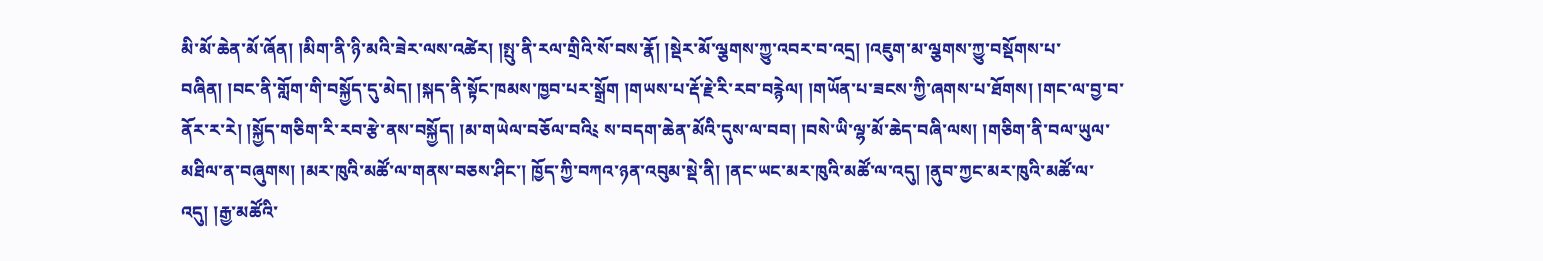མི་མོ་ཆེན་མོ་ཞོན། །མིག་ནི་ཉི་མའི་ཟེར་ལས་འཚེར། །སྤུ་ནི་རལ་གྲིའི་སོ་བས་རྣོ། །སྡེར་མོ་ལྕགས་ཀྱུ་འབར་བ་འདྲ། །འཇུག་མ་ལྕགས་ཀྱུ་བསྡོགས་པ་བཞིན། །བང་ནི་གློག་གི་བསྐྱོད་དུ་མེད། །སྐད་ནི་སྟོང་ཁམས་ཁྱབ་པར་སྒྲོག །གཡས་པ་རྡོ་རྗེ་རི་རབ་བརྙེལ། །གཡོན་པ་ཟངས་ཀྱི་ཞགས་པ་ཐོགས། །གང་ལ་བྱ་བ་ནོར་ར་རེ། །སྐྱོད་གཅིག་རི་རབ་རྩེ་ནས་བསྐྱོད། །མ་གཡེལ་བཅོལ་བའི༴ ས་བདག་ཆེན་མོའི་དུས་ལ་བབ། །བསེ་ཡི་ལྷ་མོ་ཆེད་བཞི་ལས། །གཅིག་ནི་བལ་ཡུལ་མཐིལ་ན་བཞུགས། །མར་ཁུའི་མཚོ་ལ་གནས་བཅས་ཤིང་། ཁྱོད་ཀྱི་བཀའ་ཉན་འབུམ་སྡེ་ནི། །ནང་ཡང་མར་ཁུའི་མཚོ་ལ་འདུ། །ནུབ་ཀྱང་མར་ཁུའི་མཚོ་ལ་འདུ། །རྒྱ་མཚོའི་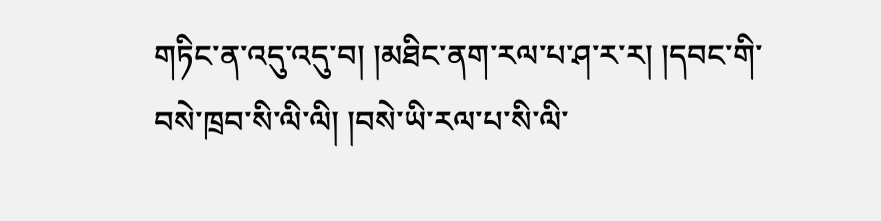གཏིང་ན་འདུ་འདུ་བ། །མཐིང་ནག་རལ་པ་ཤ་ར་ར། །དབང་གི་བསེ་ཁྲབ་སི་ལི་ལི། །བསེ་ཡི་རལ་པ་སི་ལི་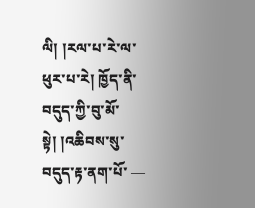ལི། །རལ་པ་རེ་ལ་ཕུར་པ་རེ། ཁྱོད་ནི་བདུད་ཀྱི་བུ་མོ་སྟེ། །འཆིབས་སུ་བདུད་རྟ་ནག་པོ་ ―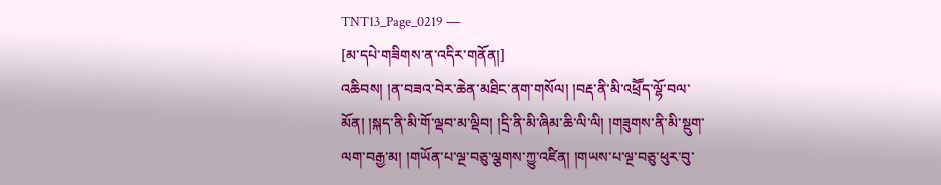TNT13_Page_0219 ―
[མ་དཔེ་གཟིགས་ན་འདིར་གནོན།]
འཆིབས། །ན་བཟའ་བེར་ཆེན་མཐིང་ནག་གསོལ། །བརྡ་ནི་མི་འཕྲཽད་ལྷོ་བལ་མོན། །སྐད་ནི་མི་གོ་ལྡབ་མ་ལྡིབ། །དྲི་ནི་མི་ཞིམ་ཆི་ལི་ལི། །གཟུགས་ནི་མི་སྡུག་ལག་བརྒྱ་མ། །གཡོན་པ་ལྔ་བཅུ་ལྕགས་ཀྱུ་འཛིན། །གཡས་པ་ལྔ་བཅུ་ཕུར་བུ་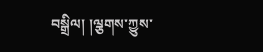བསྒྲིལ། །ལྕགས་ཀྱུས་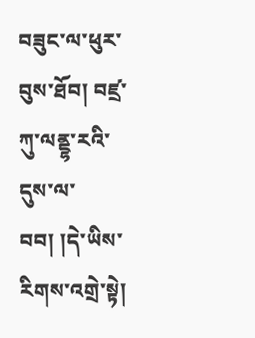བཟུང་ལ་ཕུར་བུས་ཐོབ། བཛྲ་ཀུ་ལནྡྷ་རའི་དུས་ལ་བབ། །དེ་ཡིས་རིགས་འགྲེ་སྟེ།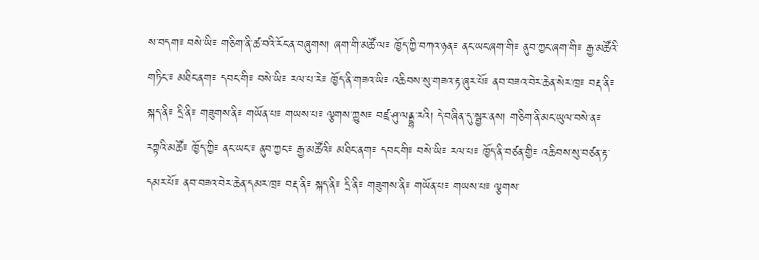ས་བདག༴ བསེ་ཡི༴ གཅིག་ནི་ཚ་བའི་རོང་ན་བཞུགས། ཞག་གི་མཚོ་ལ༴ ཁྱོད་ཀྱི་བཀའ་ཉན༴ ནང་ཡང་ཞག་གི༴ ནུབ་ཀྱང་ཞག་གི༴ རྒྱ་མཚོའི་གཏིང་༴ མཐིང་ནག༴ དབང་གི༴ བསེ་ཡི༴ རལ་པ་རེ༴ ཁྱོད་ནི་གཟའ་ཡི༴ འཆིབས་སུ་གཟའ་རྟ་ཞུར་པོ༴ ནབ་བཟའ་བེར་ཆེན་སེར་ཁྲ༴ བརྡ་ནི༴ སྐད་ནི༴ དྲི་ནི༴ གཟུགས་ནི༴ གཡོན་པ༴ གཡས་པ༴ ལྕགས་ཀྱུས༴ བཛྲ་ཤུ་ལནྡྷ་རའི། དེ་བཞིན་དུ་སྦྱར་ནས། གཅིག་ནི་མང་ཡུལ་བསེ་ན༴ རཀྟའི་མཚོ༴ ཁྱོད་ཀྱི༴ ནང་ཡང་༴ ནུབ་ཀྱང་༴ རྒྱ་མཚོའི༴ མཐིང་ནག༴ དབང་གི༴ བསེ་ཡི༴ རལ་པ༴ ཁྱོད་ནི་བཙན་གྱི༴ འཆིབས་སུ་བཙན་རྟ་དམར་པོ༴ ནབ་བཟའ་བེར་ཆེན་དམར་ཁྲ༴ བརྡ་ནི༴ སྐད་ནི༴ དྲི་ནི༴ གཟུགས་ནི༴ གཡོན་པ༴ གཡས་པ༴ ལྕགས་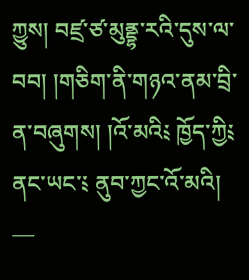ཀྱུས། བཛྲ་ཙ་མུནྡྷ་རའི་དུས་ལ་བབ། །གཅིག་ནི་གཉའ་ནམ་བྲི་ན་བཞུགས། །འོ་མའི༴ ཁྱོད་ཀྱི༴ ནང་ཡང་༴ ནུབ་ཀྱང་འོ་མའི། ―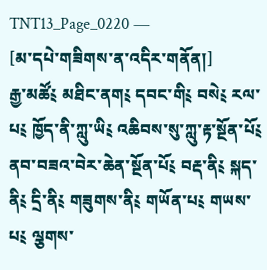TNT13_Page_0220 ―
[མ་དཔེ་གཟིགས་ན་འདིར་གནོན།]
རྒྱ་མཚོ༴ མཐིང་ནག༴ དབང་གི༴ བསེ༴ རལ་པ༴ ཁྱོད་ནི་ཀླུ་ཡི༴ འཆིབས་སུ་ཀླུ་རྟ་སྔོན་པོ༴ ནབ་བཟའ་བེར་ཆེན་སྔོན་པོ༴ བརྡ་ནི༴ སྐད་ནི༴ དྲི་ནི༴ གཟུགས་ནི༴ གཡོན་པ༴ གཡས་པ༴ ལྕགས་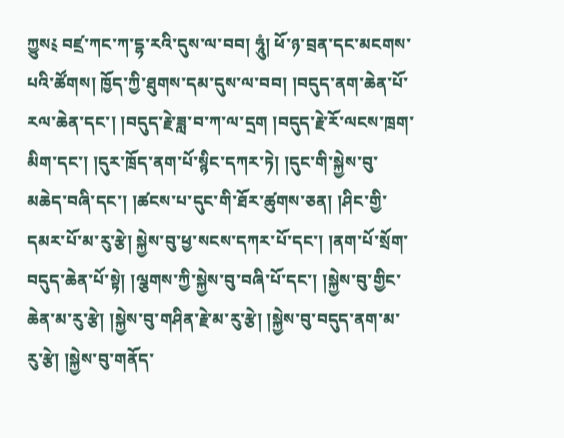ཀྱུས༴ བཛྲ་ཀང་ཀ་དྷ་རའི་དུས་ལ་བབ། ཧཱུཾ། ཕོ་ཉ་བྲན་དང་མངགས་པའི་ཚོགས། ཁྱོད་ཀྱི་ཐུགས་དམ་དུས་ལ་བབ། །བདུད་ནག་ཆེན་པོ་རལ་ཆེན་དང་། །བདུད་རྗེ་ཟླ་བ་ཀ་ལ་དྲག །བདུད་རྗེ་རོ་ལངས་ཁྲག་མིག་དང་། །དུར་ཁྲོད་ནག་པོ་སྙིང་དཀར་ཏེ། །དུང་གི་སྐྱེས་བུ་མཆེད་བཞི་དང་། །ཚངས་པ་དུང་གི་ཐོར་ཚུགས་ཅན། །ཤིང་གྱི་དམར་པོ་མ་རུ་རྩེ། སྐྱེས་བུ་ཕྱ་སངས་དཀར་པོ་དང་། །ནག་པོ་སྲོག་བདུད་ཆེན་པོ་སྟེ། །ལྕགས་ཀྱི་སྐྱེས་བུ་བཞི་པོ་དང་། །སྐྱེས་བུ་གྱིང་ཆེན་མ་རུ་རྩེ། །སྐྱེས་བུ་གཤིན་རྗེ་མ་རུ་རྩེ། །སྐྱེས་བུ་བདུད་ནག་མ་རུ་རྩེ། །སྐྱེས་བུ་གནོད་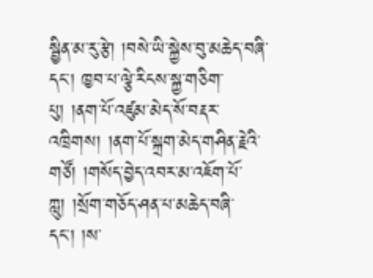སྦྱིན་མ་རུ་རྩེ། །བསེ་ཡི་སྐྱེས་བུ་མཆེད་བཞི་དང་། ཁྱབ་པ་ལྕེ་རིངས་སྐྱ་གཅིག་པུ། །ནག་པོ་འཛུམ་མེད་སོ་བརྡར་འཁྲིགས། །ནག་པོ་སྐྲག་མེད་གཤིན་རྗེའི་གཙོ། །གསོད་བྱེད་འབར་མ་འཇོག་པོ་ཀླུ། །སྲོག་གཅོད་ཤན་པ་མཆེད་བཞི་དང་། །ས་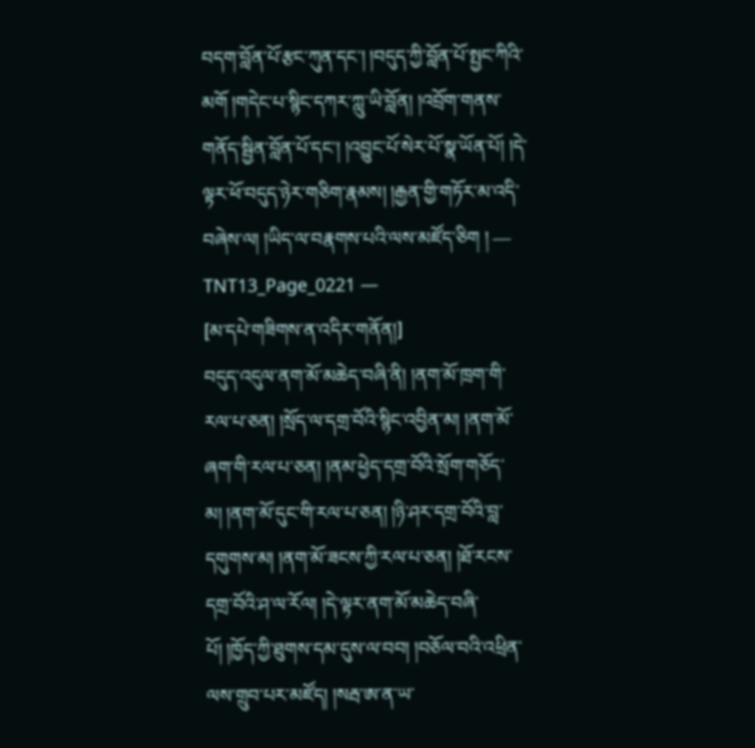བདག་བློན་པོ་རྩང་ཀུན་དང་། །བདུད་ཀྱི་བློན་པོ་སྤྱང་ཀིའི་མགོ །གདེང་པ་སྙིང་དཀར་ཀླུ་ཡི་བློན། །འབྲོག་གནས་གནོད་སྦྱིན་བློན་པོ་དང་། །འབྱུང་པོ་སེར་པོ་སྣ་ཡོན་པོ། །དེ་ལྟར་ཕོ་བདུད་ཉེར་གཅིག་རྣམས། །རྒྱན་གྱི་གཏོར་མ་འདི་བཞེས་ལ། །ཡིད་ལ་བརྣགས་པའི་ལས་མཛོད་ཅིག ། ― TNT13_Page_0221 ―
[མ་དཔེ་གཟིགས་ན་འདིར་གནོན།]
བདུད་འདུལ་ནག་མོ་མཆེད་བཞི་ནི། །ནག་མོ་ཁྲག་གི་རལ་པ་ཅན། །སྲོད་ལ་དགྲ་བོའི་སྙིང་འབྱིན་མ། །ནག་མོ་ཞག་གི་རལ་པ་ཅན། །ནམ་ཕྱེད་དགྲ་བོའི་སྲོག་གཅོད་མ། །ནག་མོ་དུང་གི་རལ་པ་ཅན། །ཉི་ཤར་དགྲ་བོའི་བླ་དགུགས་མ། །ནག་མོ་ཟངས་ཀྱི་རལ་པ་ཅན། །ཐོ་རངས་དགྲ་བོའི་ཤ་ལ་རོལ། །དེ་ལྟར་ནག་མོ་མཆེད་བཞི་པོ། །ཁྱོད་ཀྱི་ཐུགས་དམ་དུས་ལ་བབ། །བཅོལ་བའི་འཕྲིན་ལས་གྲུབ་པར་མཛོད། །སརྦ་ཨ་ན་ཡ་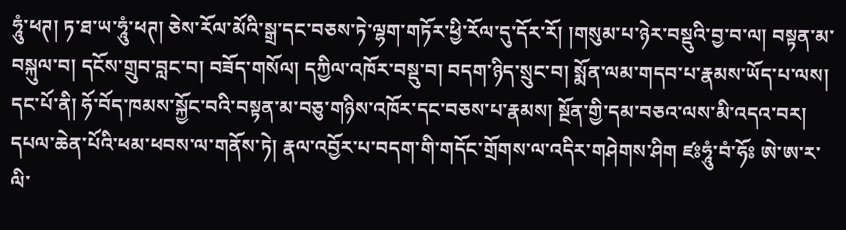ཧཱུཾ་ཕཊ། ཏ་ཐ་ཡ་ཧཱུཾ་ཕཊ། ཅེས་རོལ་མོའི་སྒྲ་དང་བཅས་ཏེ་ལྷག་གཏོར་ཕྱི་རོལ་དུ་དོར་རོ། །གསུམ་པ་ཉེར་བསྡུའི་བྱ་བ་ལ། བསྟན་མ་བསྐུལ་བ། དངོས་གྲུབ་བླང་བ། བཟོད་གསོལ། དཀྱིལ་འཁོར་བསྡུ་བ། བདག་ཉིད་སྲུང་བ། སྨོན་ལམ་གདབ་པ་རྣམས་ཡོད་པ་ལས། དང་པོ་ནི། ཧོ་བོད་ཁམས་སྐྱོང་བའི་བསྟན་མ་བཅུ་གཉིས་འཁོར་དང་བཅས་པ་རྣམས། སྔོན་གྱི་དམ་བཅའ་ལས་མི་འདའ་བར། དཔལ་ཆེན་པོའི་ཕམ་ཕབས་ལ་གནོས་ཏེ། རྣལ་འབྱོར་པ་བདག་གི་གདོང་གྲོགས་ལ་འདིར་གཤེགས་ཤིག ཛཿཧཱུཾ་བཾ་ཧོཿ ཨེ་ཨ་ར་ལི་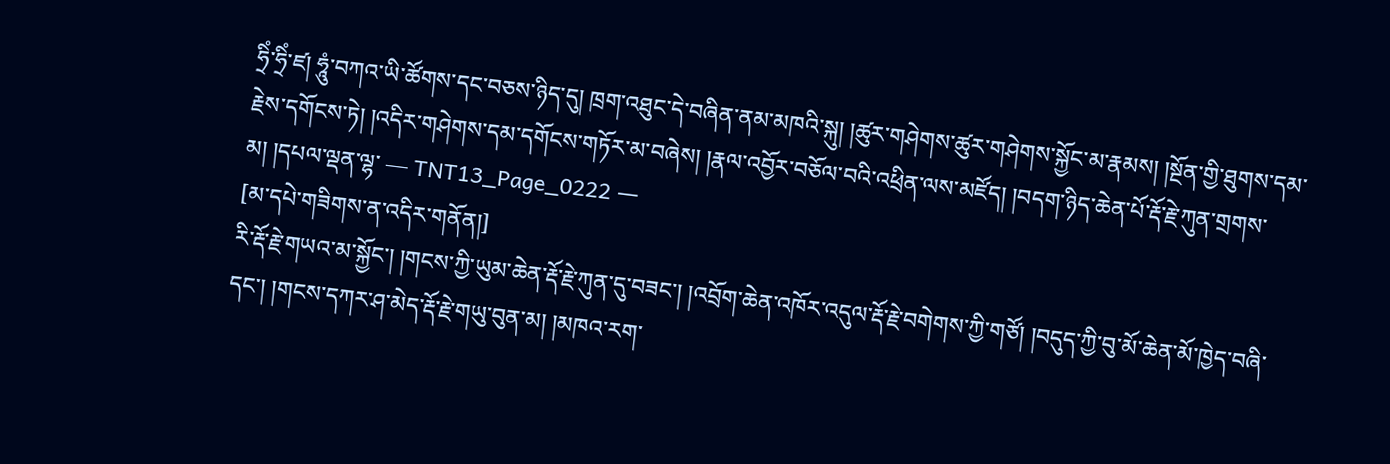ཧྲིཾ་ཧྲིཾ་ཛ། ཧཱུཾ་བཀའ་ཡི་ཚོགས་དང་བཅས་ཉིད་དུ། ཁྲག་འཐུང་དེ་བཞིན་ནམ་མཁའི་སྐུ། །ཚུར་གཤེགས་ཚུར་གཤེགས་སྐྱོང་མ་རྣམས། །སྔོན་གྱི་ཐུགས་དམ་རྗེས་དགོངས་ཏེ། །འདིར་གཤེགས་དམ་དགོངས་གཏོར་མ་བཞེས། །རྣལ་འབྱོར་བཅོལ་བའི་འཕྲིན་ལས་མཛོད། །བདག་ཉིད་ཆེན་པོ་རྡོ་རྗེ་ཀུན་གྲགས་མ། །དཔལ་ལྡན་ལྷ་ ― TNT13_Page_0222 ―
[མ་དཔེ་གཟིགས་ན་འདིར་གནོན།]
རི་རྡོ་རྗེ་གཡའ་མ་སྐྱོང་། །གངས་ཀྱི་ཡུམ་ཆེན་རྡོ་རྗེ་ཀུན་དུ་བཟང་། །འབྲོག་ཆེན་འཁོར་འདུལ་རྡོ་རྗེ་བགེགས་ཀྱི་གཙོ། །བདུད་ཀྱི་བུ་མོ་ཆེན་མོ་ཁྱེད་བཞི་དང་། །གངས་དཀར་ཤ་མེད་རྡོ་རྗེ་གཡུ་བུན་མ། །མཁའ་རག་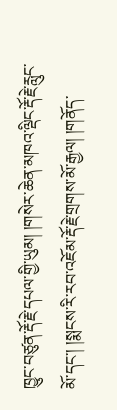ཁྱུང་བཙུན་རྡོ་རྗེ་དཔལ་གྱི་ཡུམ། །གསེར་ཆེན་མཁའ་ལྡིང་རྡོ་རྗེ་རླུང་མོ་དང་། །སྨངས་རི་རབ་འཇོམ་རྡོ་རྗེ་གྲགས་མོ་རྒྱལ། །གནོད་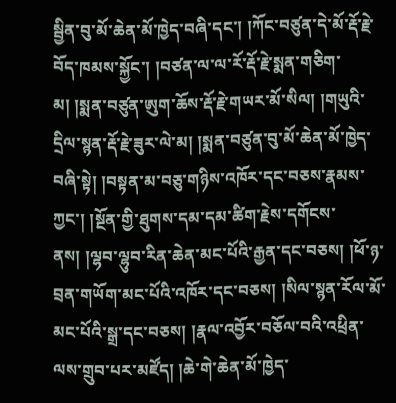སྦྱིན་བུ་མོ་ཆེན་མོ་ཁྱེད་བཞི་དང་། །ཀོང་བཙུན་དེ་མོ་རྡོ་རྗེ་བོད་ཁམས་སྐྱོང་། །བཙན་ལ་ལ་རོ་རྡོ་རྗེ་སྨན་གཅིག་མ། །སྨན་བཙུན་ཨུག་ཆོས་རྡོ་རྗེ་གཡར་མོ་སིལ། །གཡུའི་དྲིལ་སྙན་རྡོ་རྗེ་ཟུར་ལེ་མ། །སྨན་བཙུན་བུ་མོ་ཆེན་མོ་ཁྱེད་བཞི་སྟེ། །བསྟན་མ་བཅུ་གཉིས་འཁོར་དང་བཅས་རྣམས་ཀྱང་། །སྔོན་གྱི་ཐུགས་དམ་དམ་ཚིག་རྗེས་དགོངས་ནས། །ལྷབ་ལྷུབ་རིན་ཆེན་མང་པོའི་རྒྱན་དང་བཅས། །ཕོ་ཉ་བྲན་གཡོག་མང་པོའི་འཁོར་དང་བཅས། །སིལ་སྙན་རོལ་མོ་མང་པོའི་སྒྲ་དང་བཅས། །རྣལ་འབྱོར་བཅོལ་བའི་འཕྲིན་ལས་གྲུབ་པར་མཛོད། །ཆེ་གེ་ཆེན་མོ་ཁྱེད་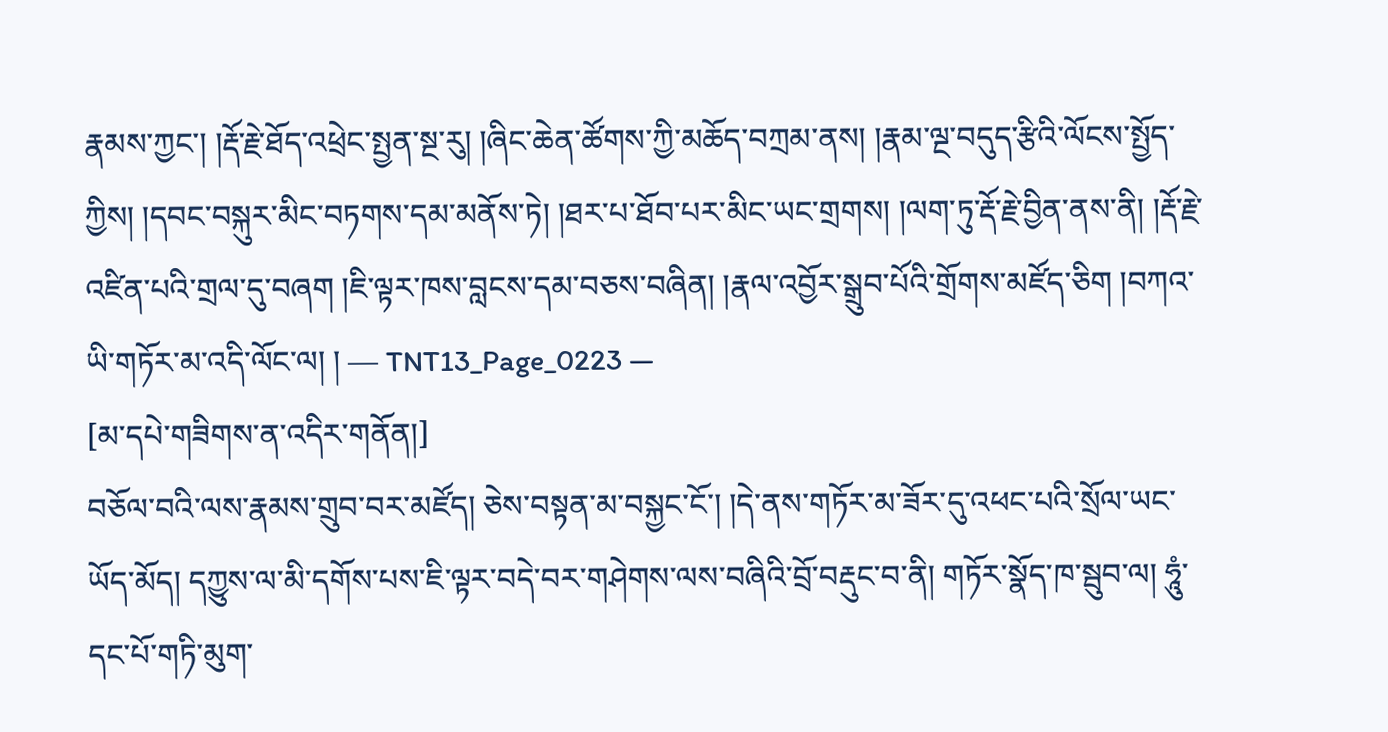རྣམས་ཀྱང་། །རྡོ་རྗེ་ཐོད་འཕྲེང་སྤྱན་སྔ་རུ། །ཞིང་ཆེན་ཚོགས་ཀྱི་མཆོད་བཀྲམ་ནས། །རྣམ་ལྔ་བདུད་རྩིའི་ལོངས་སྤྱོད་ཀྱིས། །དབང་བསྐུར་མིང་བཏགས་དམ་མནོས་ཏེ། །ཐར་པ་ཐོབ་པར་མིང་ཡང་གྲགས། །ལག་ཏུ་རྡོ་རྗེ་བྱིན་ནས་ནི། །རྡོ་རྗེ་འཛིན་པའི་གྲལ་དུ་བཞག །ཇི་ལྟར་ཁས་བླངས་དམ་བཅས་བཞིན། །རྣལ་འབྱོར་སྒྲུབ་པོའི་གྲོགས་མཛོད་ཅིག །བཀའ་ཡི་གཏོར་མ་འདི་ལོང་ལ། ། ― TNT13_Page_0223 ―
[མ་དཔེ་གཟིགས་ན་འདིར་གནོན།]
བཅོལ་བའི་ལས་རྣམས་གྲུབ་བར་མཛོད། ཅེས་བསྟན་མ་བསྐྱང་ངོ་། །དེ་ནས་གཏོར་མ་ཟོར་དུ་འཕང་པའི་སྲོལ་ཡང་ཡོད་མོད། དཀྱུས་ལ་མི་དགོས་པས་ཇི་ལྟར་བདེ་བར་གཤེགས་ལས་བཞིའི་བྲོ་བརྡུང་བ་ནི། གཏོར་སྣོད་ཁ་སྦུབ་ལ། ཧཱུཾ་དང་པོ་གཏི་མུག་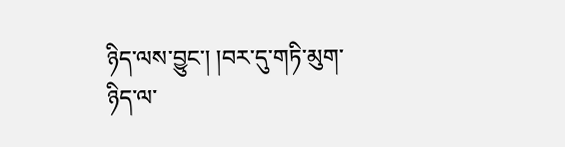ཉིད་ལས་བྱུང་། །བར་དུ་གཏི་མུག་ཉིད་ལ་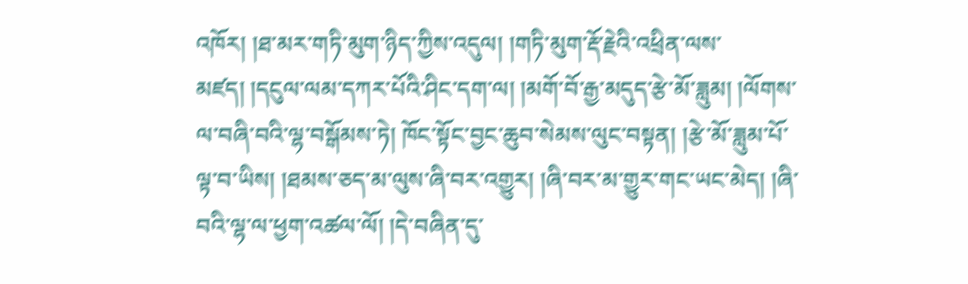འཁོར། །ཐ་མར་གཏི་མུག་ཉིད་ཀྱིས་འདུལ། །གཏི་མུག་རྡོ་རྗེའི་འཕྲིན་ལས་མཛད། །དངུལ་ལམ་དཀར་པོའི་ཤིང་དག་ལ། །མགོ་བོ་རྒྱ་མདུད་རྩེ་མོ་ཟླུམ། །ལོགས་ལ་བཞི་བའི་ལྷ་བསྒོམས་ཏེ། ཁོང་སྟོང་བྱང་ཆུབ་སེམས་ལུང་བསྟན། །རྩེ་མོ་ཟླུམ་པོ་ལྟ་བ་ཡིས། །ཐམས་ཅད་མ་ལུས་ཞི་བར་འགྱུར། །ཞི་བར་མ་གྱུར་གང་ཡང་མེད། །ཞི་བའི་ལྷ་ལ་ཕྱག་འཚལ་ལོ། །དེ་བཞིན་དུ་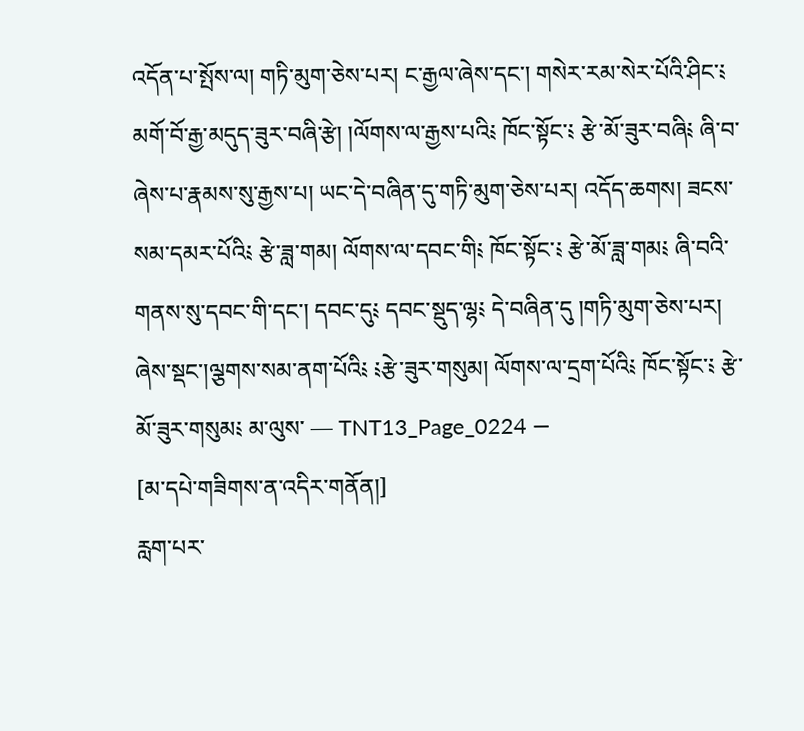འདོན་པ་སྤོས་ལ། གཏི་མུག་ཅེས་པར། ང་རྒྱལ་ཞེས་དང་། གསེར་རམ་སེར་པོའི་ཤིང་༴ མགོ་བོ་རྒྱ་མདུད་ཟུར་བཞི་རྩེ། །ལོགས་ལ་རྒྱས་པའི༴ ཁོང་སྟོང་༴ རྩེ་མོ་ཟུར་བཞི༴ ཞི་བ་ཞེས་པ་རྣམས་སུ་རྒྱས་པ། ཡང་དེ་བཞིན་དུ་གཏི་མུག་ཅེས་པར། འདོད་ཆགས། ཟངས་སམ་དམར་པོའི༴ རྩེ་ཟླ་གམ། ལོགས་ལ་དབང་གི༴ ཁོང་སྟོང་༴ རྩེ་མོ་ཟླ་གམ༴ ཞི་བའི་གནས་སུ་དབང་གི་དང་། དབང་དུ༴ དབང་སྡུད་ལྷ༴ དེ་བཞིན་དུ །གཏི་མུག་ཅེས་པར། ཞེས་སྡང་།ལྕགས་སམ་ནག་པོའི༴ ༴རྩེ་ཟུར་གསུམ། ལོགས་ལ་དྲག་པོའི༴ ཁོང་སྟོང་༴ རྩེ་མོ་ཟུར་གསུམ༴ མ་ལུས་ ― TNT13_Page_0224 ―
[མ་དཔེ་གཟིགས་ན་འདིར་གནོན།]
རླག་པར་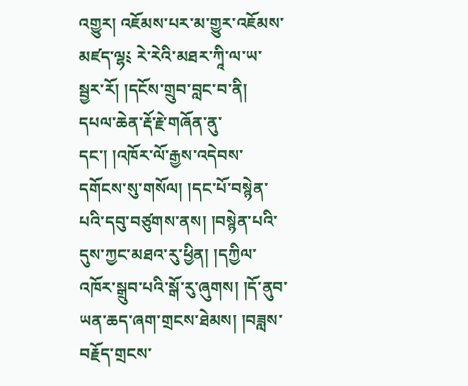འགྱུར། འཇོམས་པར་མ་གྱུར་འཇོམས་མཛད་ལྷ༴ རེ་རེའི་མཐར་ཀཱི་ལ་ཡ་སྦྱར་རོ། །དངོས་གྲུབ་བླང་བ་ནི། དཔལ་ཆེན་རྡོ་རྗེ་གཞོན་ནུ་དང་། །འཁོར་ལོ་རྒྱས་འདེབས་དགོངས་སུ་གསོལ། །དང་པོ་བསྙེན་པའི་དབུ་བཙུགས་ནས། །བསྙེན་པའི་དུས་ཀྱང་མཐའ་རུ་ཕྱིན། །དཀྱིལ་འཁོར་སྒྲུབ་པའི་སྒོ་རུ་ཞུགས། །དོ་ནུབ་ཡན་ཆད་ཞག་གྲངས་ཐེམས། །བཟླས་བརྗོད་གྲངས་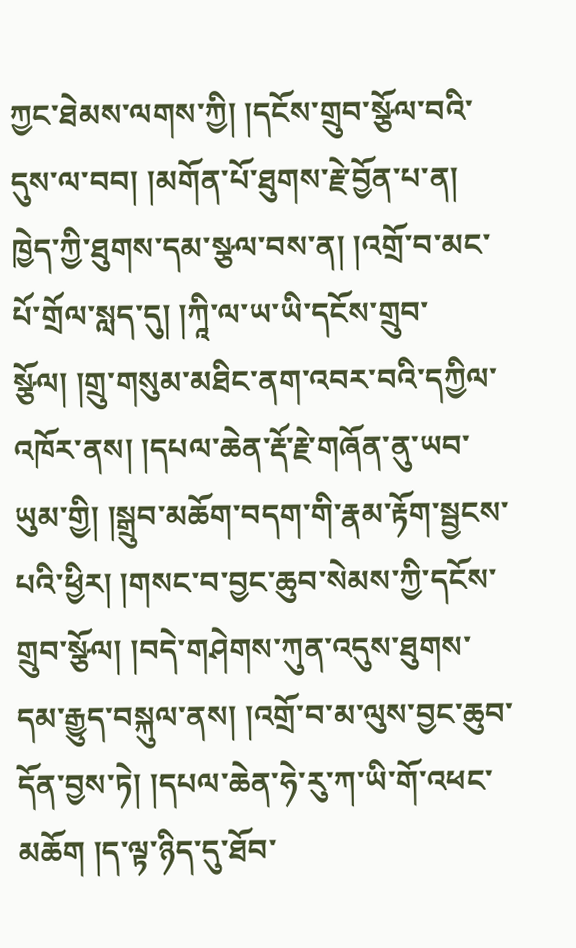ཀྱང་ཐེམས་ལགས་ཀྱི། །དངོས་གྲུབ་སྩོལ་བའི་དུས་ལ་བབ། །མགོན་པོ་ཐུགས་རྗེ་བྱོན་པ་ན། ཁྱེད་ཀྱི་ཐུགས་དམ་སྩལ་བས་ན། །འགྲོ་བ་མང་པོ་གྲོལ་སླད་དུ། །ཀཱི་ལ་ཡ་ཡི་དངོས་གྲུབ་སྩོལ། །གྲུ་གསུམ་མཐིང་ནག་འབར་བའི་དཀྱིལ་འཁོར་ནས། །དཔལ་ཆེན་རྡོ་རྗེ་གཞོན་ནུ་ཡབ་ཡུམ་གྱི། །སྒྲུབ་མཆོག་བདག་གི་རྣམ་རྟོག་སྦྱངས་པའི་ཕྱིར། །གསང་བ་བྱང་ཆུབ་སེམས་ཀྱི་དངོས་གྲུབ་སྩོལ། །བདེ་གཤེགས་ཀུན་འདུས་ཐུགས་དམ་རྒྱུད་བསྐུལ་ནས། །འགྲོ་བ་མ་ལུས་བྱང་ཆུབ་དོན་བྱས་ཏེ། །དཔལ་ཆེན་ཧེ་རུ་ཀ་ཡི་གོ་འཕང་མཆོག །ད་ལྟ་ཉིད་དུ་ཐོབ་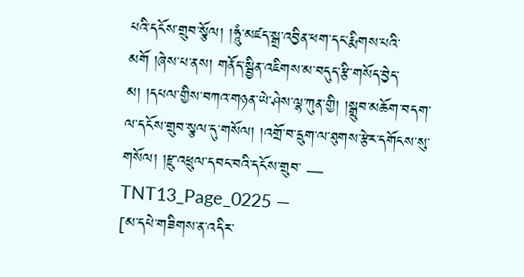པའི་དངོས་གྲུབ་སྩོལ། །ཧཱུཾ་མཛད་སྒྲ་འབྱིན་ཕག་དང་རྨིགས་པའི་མགོ །ཞེས་པ་ནས། གནོད་སྦྱིན་འཇིགས་མ་བདུད་རྩི་གསོད་བྱེད་མ། །དཔལ་གྱིས་བཀའ་གཉན་ཡེ་ཤེས་ལྷ་ཀུན་གྱི། །སྒྲུབ་མཆོག་བདག་ལ་དངོས་གྲུབ་སྩལ་དུ་གསོལ། །འགྲོ་བ་དྲུག་ལ་ཐུགས་རྩེར་དགོངས་སུ་གསོལ། །རྫུ་འཕྲུལ་དབང་བའི་དངོས་གྲུབ་ ― TNT13_Page_0225 ―
[མ་དཔེ་གཟིགས་ན་འདིར་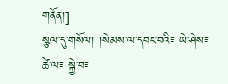གནོན།]
སྩལ་དུ་གསོལ། །སེམས་ལ་དབང་བའི༴ ཡེ་ཤེས༴ ཚེ་ལ༴ སྐྱེ་བ༴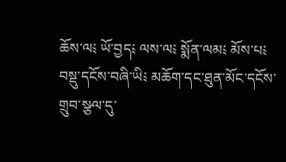ཆོས་ལ༴ ཡོ་བྱད༴ ལས་ལ༴ སྨོན་ལམ༴ མོས་པ༴ བསྡུ་དངོས་བཞི་ཡི༴ མཆོག་དང་ཐུན་མོང་དངོས་གྲུབ་སྩལ་དུ་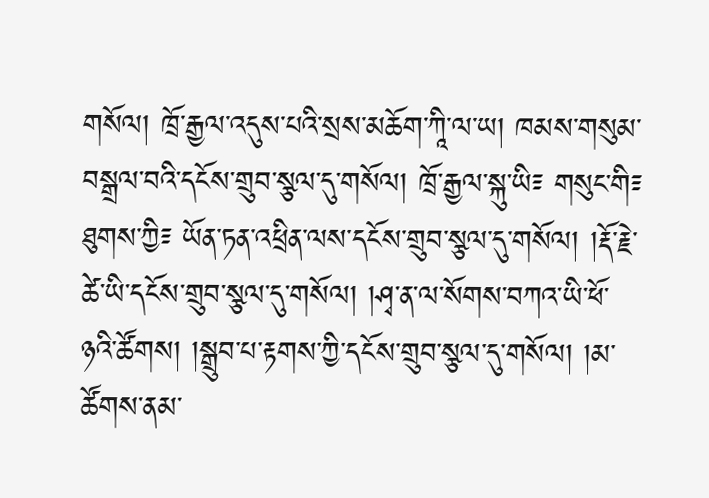གསོལ། ཁྲོ་རྒྱལ་འདུས་པའི་སྲས་མཆོག་ཀཱི་ལ་ཡ། ཁམས་གསུམ་བསྒྲལ་བའི་དངོས་གྲུབ་སྩལ་དུ་གསོལ། ཁྲོ་རྒྱལ་སྐུ་ཡི༴ གསུང་གི༴ ཐུགས་ཀྱི༴ ཡོན་ཏན་འཕྲིན་ལས་དངོས་གྲུབ་སྩལ་དུ་གསོལ། །རྡོ་རྗེ་ཚེ་ཡི་དངོས་གྲུབ་སྩལ་དུ་གསོལ། །ཤྭ་ན་ལ་སོགས་བཀའ་ཡི་ཕོ་ཉའི་ཚོགས། །སྒྲུབ་པ་རྟགས་ཀྱི་དངོས་གྲུབ་སྩལ་དུ་གསོལ། །མ་ཚོགས་ནམ་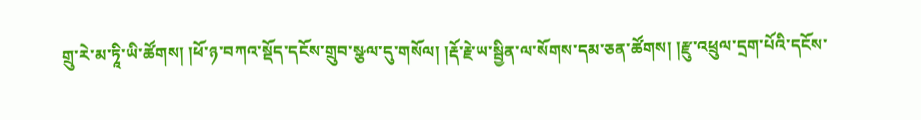གྲུ་རེ་མ་ཏཱི་ཡི་ཚོགས། །ཕོ་ཉ་བཀའ་སྡོད་དངོས་གྲུབ་སྩལ་དུ་གསོལ། །རྡོ་རྗེ་ཡ་སྦྱིན་ལ་སོགས་དམ་ཅན་ཚོགས། །རྫུ་འཕྲུལ་དྲག་པོའི་དངོས་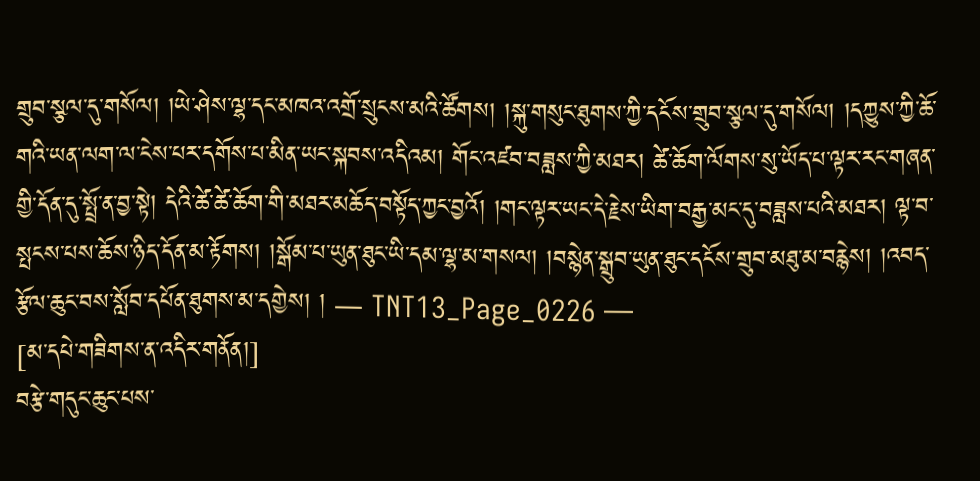གྲུབ་སྩལ་དུ་གསོལ། །ཡེ་ཤེས་ལྷ་དང་མཁའ་འགྲོ་སྲུངས་མའི་ཚོགས། །སྐུ་གསུང་ཐུགས་ཀྱི་དངོས་གྲུབ་སྩལ་དུ་གསོལ། །དཀྱུས་ཀྱི་ཆོ་གའི་ཡན་ལག་ལ་ངེས་པར་དགོས་པ་མིན་ཡང་སྐབས་འདིའམ། གོང་འཛབ་བཟླས་ཀྱི་མཐར། ཚེ་ཆོག་ལོགས་སུ་ཡོད་པ་ལྟར་རང་གཞན་གྱི་དོན་དུ་སྤྲོ་ན་བྱ་སྟེ། དེའི་ཚེ་ཚེ་ཆོག་གི་མཐར་མཆོད་བསྟོད་ཀྱང་བྱའོ། །གང་ལྟར་ཡང་དེ་རྗེས་ཡིག་བརྒྱ་མང་དུ་བཟླས་པའི་མཐར། ལྟ་བ་སྤངས་པས་ཆོས་ཉིད་དོན་མ་རྟོགས། །སྒོམ་པ་ཡུན་ཐུང་ཡི་དམ་ལྷ་མ་གསལ། །བསྙེན་སྒྲུབ་ཡུན་ཐུང་དངོས་གྲུབ་མཐུ་མ་བརྙེས། །འབད་རྩོལ་ཆུང་བས་སློབ་དཔོན་ཐུགས་མ་དགྱེས། ། ― TNT13_Page_0226 ―
[མ་དཔེ་གཟིགས་ན་འདིར་གནོན།]
བརྩེ་གདུང་ཆུང་པས་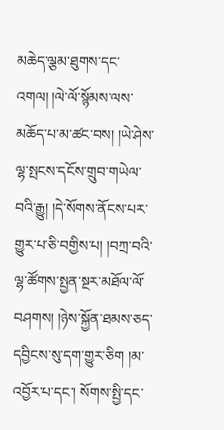མཆེད་ལྕམ་ཐུགས་དང་འགལ། །ལེ་ལོ་སྙོམས་ལས་མཆོད་པ་མ་ཚང་བས། །ཡེ་ཤེས་ལྷ་སྤངས་དངོས་གྲུབ་གཡེལ་བའི་རྒྱུ། །དེ་སོགས་ནོངས་པར་གྱུར་པ་ཅི་བགྱིས་པ། །བཀྲ་བའི་ལྷ་ཚོགས་སྤྱན་སྔར་མཐོལ་ལོ་བཤགས། །ཉེས་སྐྱོན་ཐམས་ཅད་དབྱིངས་སུ་དག་གྱུར་ཅིག །མ་འབྱོར་པ་དང་། སོགས་སྤྱི་དང་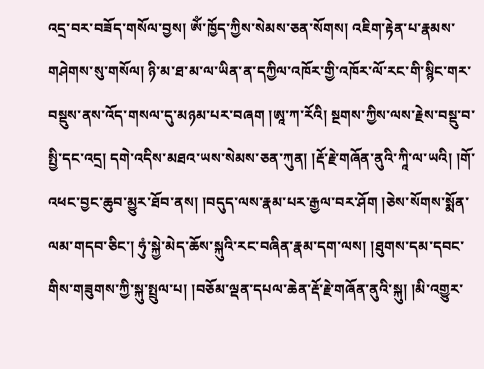འདྲ་བར་བཟོད་གསོལ་བྱས། ཨོཾ་ཁྱོད་ཀྱིས་སེམས་ཅན་སོགས། འཇིག་རྟེན་པ་རྣམས་གཤེགས་སུ་གསོལ། ཉི་མ་ཐ་མ་ལ་ཡིན་ན་དཀྱིལ་འཁོར་གྱི་འཁོར་ལོ་རང་གི་སྙིང་གར་བསྡུས་ནས་འོད་གསལ་དུ་མཉམ་པར་བཞག །ཨཱ་ཀ་རོའི། སྔགས་ཀྱིས་ལས་རྗེས་བསྡུ་བ་སྤྱི་དང་འདྲ། དགེ་འདིས་མཐའ་ཡས་སེམས་ཅན་ཀུན། །རྡོ་རྗེ་གཞོན་ནུའི་ཀཱི་ལ་ཡའི། །གོ་འཕང་བྱང་ཆུབ་མྱུར་ཐོབ་ནས། །བདུད་ལས་རྣམ་པར་རྒྱལ་བར་ཤོག །ཅེས་སོགས་སྨོན་ལམ་གདབ་ཅིང་། ཧུཾ་སྐྱེ་མེད་ཆོས་སྐུའི་རང་བཞིན་རྣམ་དག་ལས། །ཐུགས་དམ་དབང་གིས་གཟུགས་ཀྱི་སྐུ་སྤྲུལ་པ། །བཅོམ་ལྡན་དཔལ་ཆེན་རྡོ་རྗེ་གཞོན་ནུའི་སྐུ། །མི་འགྱུར་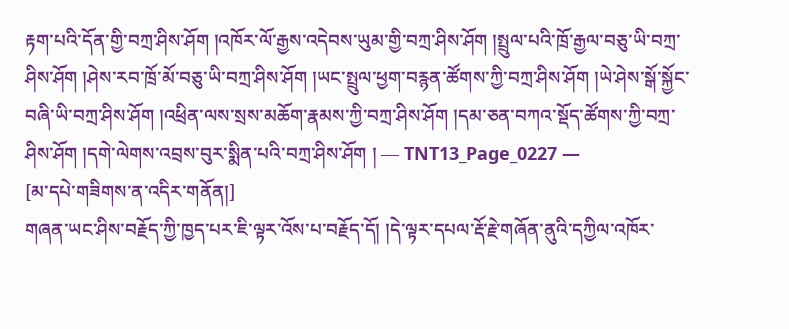རྟག་པའི་དོན་གྱི་བཀྲ་ཤིས་ཤོག །འཁོར་ལོ་རྒྱས་འདེབས་ཡུམ་གྱི་བཀྲ་ཤིས་ཤོག །སྤྲུལ་པའི་ཁྲོ་རྒྱལ་བཅུ་ཡི་བཀྲ་ཤིས་ཤོག །ཤེས་རབ་ཁྲོ་མོ་བཅུ་ཡི་བཀྲ་ཤིས་ཤོག །ཡང་སྤྲུལ་ཕྱག་བརྙན་ཚོགས་ཀྱི་བཀྲ་ཤིས་ཤོག །ཡེ་ཤེས་སྒོ་སྐྱོང་བཞི་ཡི་བཀྲ་ཤིས་ཤོག །འཕྲིན་ལས་སྲས་མཆོག་རྣམས་ཀྱི་བཀྲ་ཤིས་ཤོག །དམ་ཅན་བཀའ་སྡོད་ཚོགས་ཀྱི་བཀྲ་ཤིས་ཤོག །དགེ་ལེགས་འབྲས་བུར་སྨིན་པའི་བཀྲ་ཤིས་ཤོག ། ― TNT13_Page_0227 ―
[མ་དཔེ་གཟིགས་ན་འདིར་གནོན།]
གཞན་ཡང་ཤིས་བརྗོད་ཀྱི་ཁྱད་པར་ཇི་ལྟར་འོས་པ་བརྗོད་དོ། །དེ་ལྟར་དཔལ་རྡོ་རྗེ་གཞོན་ནུའི་དཀྱིལ་འཁོར་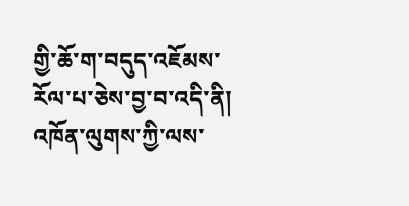གྱི་ཆོ་ག་བདུད་འཇོམས་རོལ་པ་ཅེས་བྱ་བ་འདི་ནི། འཁོན་ལུགས་ཀྱི་ལས་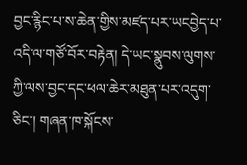བྱང་རྙིང་པ་ས་ཆེན་གྱིས་མཛད་པར་ཡངབྱེད་པ་འདི་ལ་གཙོ་བོར་བརྟེན། དེ་ཡང་སྣུབས་ལུགས་ཀྱི་ལས་བྱང་དང་ཕལ་ཆེར་མཐུན་པར་འདུག་ཅིང་། གཞན་ཁ་སྐོངས་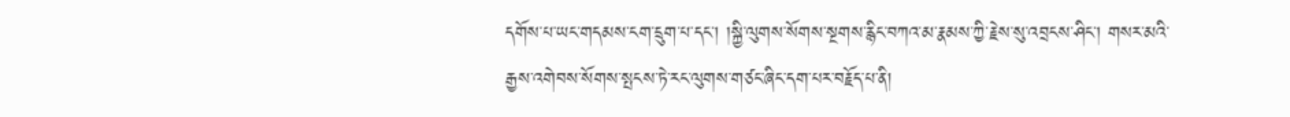དགོས་པ་ཡང་གདམས་ངག་དྲུག་པ་དང་། །སྐྱི་ལུགས་སོགས་སྔགས་རྙིང་བཀའ་མ་རྣམས་ཀྱི་རྗེས་སུ་འབྲངས་ཤིང་། གསར་མའི་རྒྱས་འགེབས་སོགས་སྤངས་ཏེ་རང་ལུགས་གཙང་ཞིང་དག་པར་བརྗོད་པ་ནི།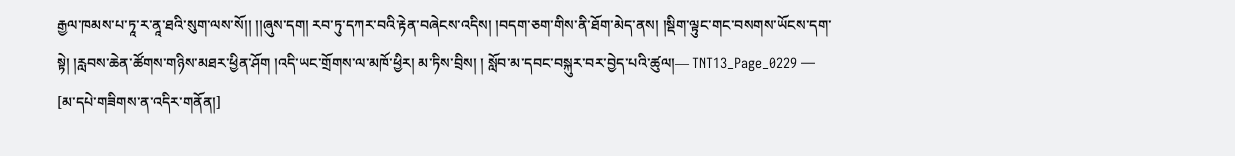རྒྱལ་ཁམས་པ་ཏཱ་ར་ནཱ་ཐའི་སུག་ལས་སོ།། །།ཞུས་དག། རབ་ཏུ་དཀར་བའི་རྟེན་བཞེངས་འདིས། །བདག་ཅག་གིས་ནི་ཐོག་མེད་ནས། །སྡིག་ལྟུང་གང་བསགས་ཡོངས་དག་སྟེ། །རླབས་ཆེན་ཚོགས་གཉིས་མཐར་ཕྱིན་ཤོག །འདི་ཡང་གྲོགས་ལ་མཁོ་ཕྱིར། མ་ཏིས་བྲིས། ། སློབ་མ་དབང་བསྐུར་བར་བྱེད་པའི་ཚུལ།― TNT13_Page_0229 ―
[མ་དཔེ་གཟིགས་ན་འདིར་གནོན།]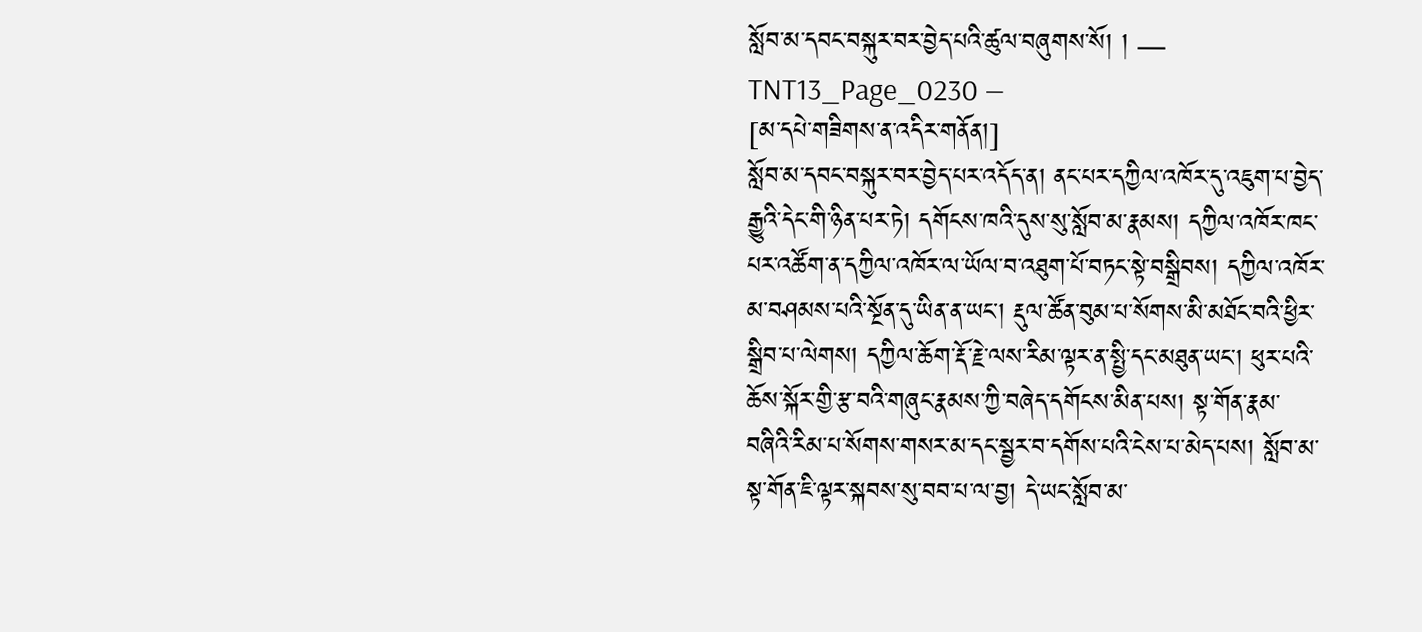སློབ་མ་དབང་བསྐུར་བར་བྱེད་པའི་ཚུལ་བཞུགས་སོ། ། ― TNT13_Page_0230 ―
[མ་དཔེ་གཟིགས་ན་འདིར་གནོན།]
སློབ་མ་དབང་བསྐུར་བར་བྱེད་པར་འདོད་ན། ནང་པར་དཀྱིལ་འཁོར་དུ་འཇུག་པ་བྱེད་རྒྱུའི་དེང་གི་ཉིན་པར་ཏེ། དགོངས་ཁའི་དུས་སུ་སློབ་མ་རྣམས། དཀྱིལ་འཁོར་ཁང་པར་འཚོག་ན་དཀྱིལ་འཁོར་ལ་ཡོལ་བ་འཐུག་པོ་བཏང་སྟེ་བསྒྲིབས། དཀྱིལ་འཁོར་མ་བཤམས་པའི་སྔོན་དུ་ཡིན་ན་ཡང་། རྡུལ་ཚོན་བུམ་པ་སོགས་མི་མཐོང་བའི་ཕྱིར་སྒྲིབ་པ་ལེགས། དཀྱིལ་ཆོག་རྡོ་རྗེ་ལས་རིམ་ལྟར་ན་སྤྱི་དང་མཐུན་ཡང་། ཕུར་པའི་ཆོས་སྐོར་གྱི་རྩ་བའི་གཞུང་རྣམས་ཀྱི་བཞེད་དགོངས་མིན་པས། སྟ་གོན་རྣམ་བཞིའི་རིམ་པ་སོགས་གསར་མ་དང་སྦྱར་བ་དགོས་པའི་ངེས་པ་མེད་པས། སློབ་མ་སྟ་གོན་ཇི་ལྟར་སྐབས་སུ་བབ་པ་ལ་བྱ། དེ་ཡང་སློབ་མ་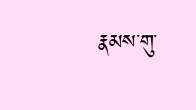རྣམས་གུ་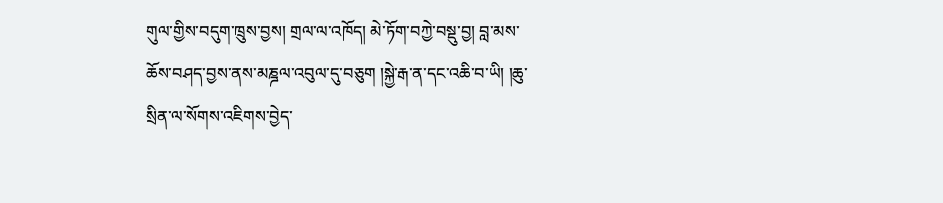གུལ་གྱིས་བདུག་ཁྲུས་བྱས། གྲལ་ལ་འཁོད། མེ་ཏོག་བཀྱེ་བསྡུ་བྱ། བླ་མས་ཆོས་བཤད་བྱས་ནས་མཎྜལ་འབུལ་དུ་བཅུག །སྐྱེ་རྒ་ན་དང་འཆི་བ་ཡི། །ཆུ་སྲིན་ལ་སོགས་འཇིགས་བྱེད་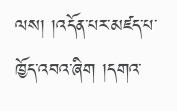ལས། །འདོན་པར་མཛད་པ་ཁྱོད་འབའ་ཞིག །དགའ་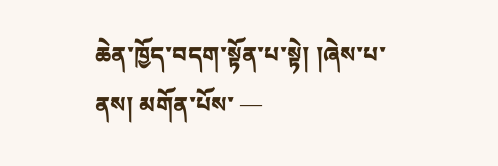ཆེན་ཁྱོད་བདག་སྟོན་པ་སྟེ། །ཞེས་པ་ནས། མགོན་པོས་ ―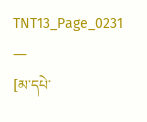TNT13_Page_0231 ―
[མ་དཔེ་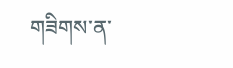གཟིགས་ན་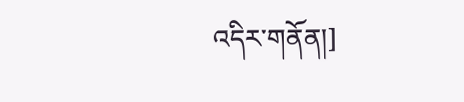འདིར་གནོན།]